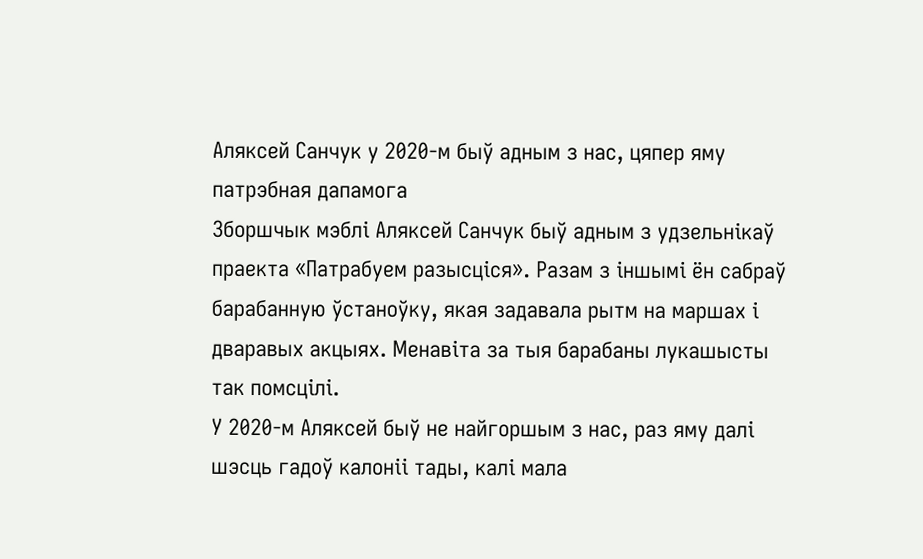Аляксей Санчук у 2020‑м быў адным з нас, цяпер яму патрэбная дапамога
Зборшчык мэблі Аляксей Санчук быў адным з удзельнікаў праекта «Патрабуем разысціся». Разам з іншымі ён сабраў барабанную ўстаноўку, якая задавала рытм на маршах і дваравых акцыях. Менавіта за тыя барабаны лукашысты так помсцілі.
У 2020‑м Аляксей быў не найгоршым з нас, раз яму далі шэсць гадоў калоніі тады, калі мала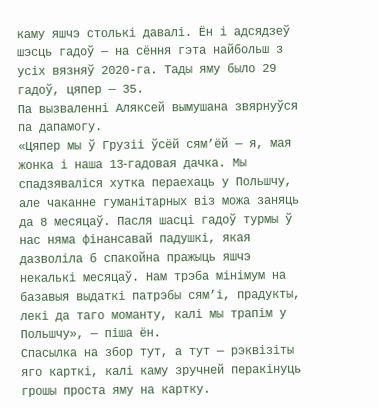каму яшчэ столькі давалі. Ён і адсядзеў шэсць гадоў — на сёння гэта найбольш з усіх вязняў 2020-га. Тады яму было 29 гадоў, цяпер — 35.
Па вызваленні Аляксей вымушана звярнуўся па дапамогу.
«Цяпер мы ў Грузіі ўсёй сям’ёй — я, мая жонка і наша 13‑гадовая дачка. Мы спадзяваліся хутка пераехаць у Польшчу, але чаканне гуманітарных віз можа заняць да 8 месяцаў. Пасля шасці гадоў турмы ў нас няма фінансавай падушкі, якая дазволіла б спакойна пражыць яшчэ некалькі месяцаў. Нам трэба мінімум на базавыя выдаткі патрэбы сям’і, прадукты, лекі да таго моманту, калі мы трапім у Польшчу», — піша ён.
Спасылка на збор тут, а тут — рэквізіты яго карткі, калі каму зручней перакінуць грошы проста яму на картку.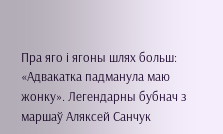Пра яго і ягоны шлях больш:
«Адвакатка падманула маю жонку». Легендарны бубнач з маршаў Аляксей Санчук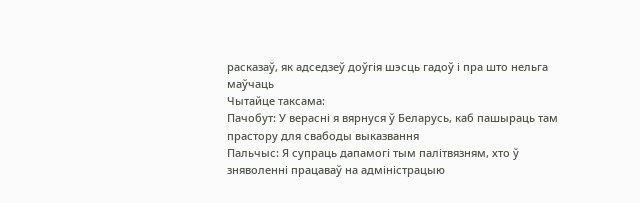расказаў, як адседзеў доўгія шэсць гадоў і пра што нельга маўчаць
Чытайце таксама:
Пачобут: У верасні я вярнуся ў Беларусь, каб пашыраць там прастору для свабоды выказвання
Пальчыс: Я супраць дапамогі тым палітвязням, хто ў зняволенні працаваў на адміністрацыю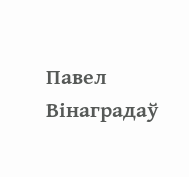Павел Вінаградаў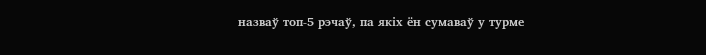назваў топ-5 рэчаў, па якіх ён сумаваў у турме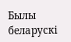Былы беларускі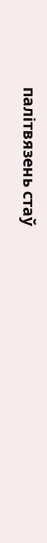палітвязень стаў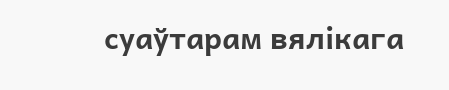суаўтарам вялікага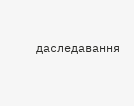даследавання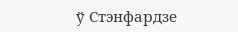ў Стэнфардзе